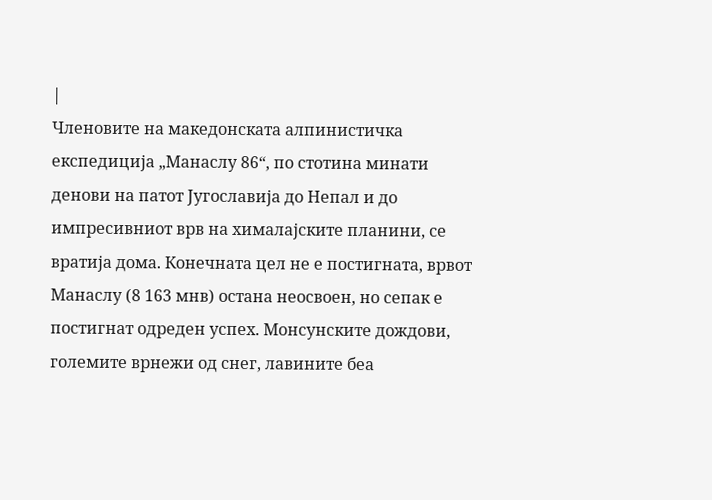|
Членовите на македонската алпинистичка експедиција „Манаслу 86“, по стотина минати денови на патот Југославија до Непал и до импресивниот врв на хималајските планини, се вратија дома. Конечната цел не е постигната, врвот Манаслу (8 163 мнв) остана неосвоен, но сепак е постигнат одреден успех. Монсунските дождови, големите врнежи од снег, лавините беа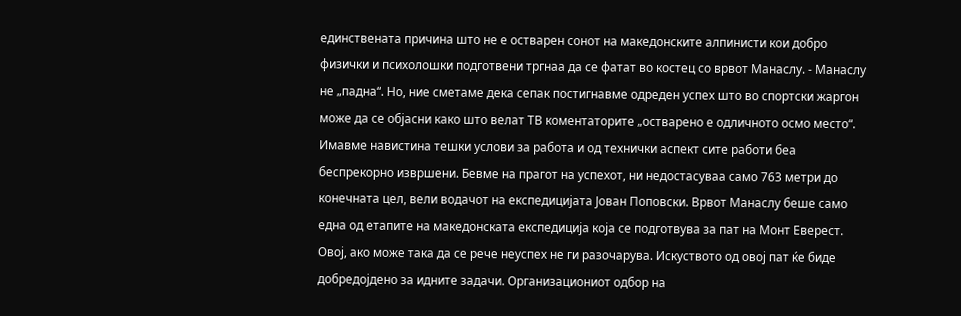единствената причина што не е остварен сонот на македонските алпинисти кои добро физички и психолошки подготвени тргнаа да се фатат во костец со врвот Манаслу. - Манаслу не „падна“. Но, ние сметаме дека сепак постигнавме одреден успех што во спортски жаргон може да се објасни како што велат ТВ коментаторите „остварено е одличното осмо место“. Имавме навистина тешки услови за работа и од технички аспект сите работи беа беспрекорно извршени. Бевме на прагот на успехот, ни недостасуваа само 763 метри до конечната цел, вели водачот на експедицијата Јован Поповски. Врвот Манаслу беше само една од етапите на македонската експедиција која се подготвува за пат на Монт Еверест. Овој, ако може така да се рече неуспех не ги разочарува. Искуството од овој пат ќе биде добредојдено за идните задачи. Организациониот одбор на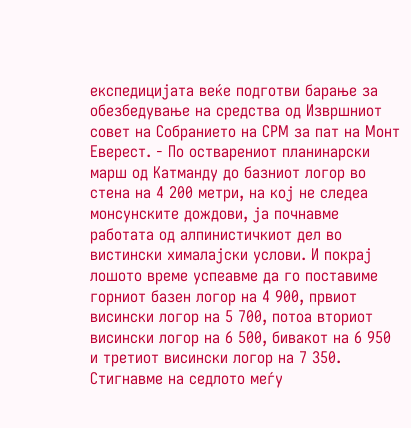експедицијата веќе подготви барање за обезбедување на средства од Извршниот совет на Собранието на СРМ за пат на Монт Еверест. - По остварениот планинарски марш од Катманду до базниот логор во стена на 4 200 метри, на кој не следеа монсунските дождови, ја почнавме работата од алпинистичкиот дел во вистински хималајски услови. И покрај лошото време успеавме да го поставиме горниот базен логор на 4 900, првиот висински логор на 5 700, потоа вториот висински логор на 6 500, бивакот на 6 950 и третиот висински логор на 7 350. Стигнавме на седлото меѓу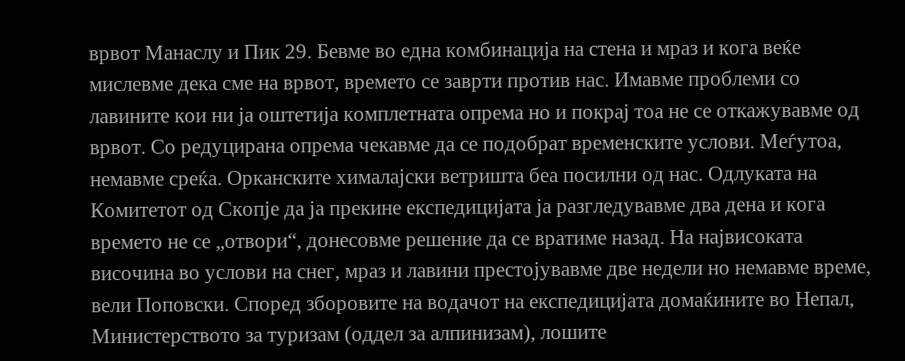врвот Манаслу и Пик 29. Бевме во една комбинација на стена и мраз и кога веќе мислевме дека сме на врвот, времето се заврти против нас. Имавме проблеми со лавините кои ни ја оштетија комплетната опрема но и покрај тоа не се откажувавме од врвот. Со редуцирана опрема чекавме да се подобрат временските услови. Меѓутоа, немавме среќа. Орканските хималајски ветришта беа посилни од нас. Одлуката на Комитетот од Скопје да ја прекине експедицијата ја разгледувавме два дена и кога времето не се „отвори“, донесовме решение да се вратиме назад. На највисоката височина во услови на снег, мраз и лавини престојувавме две недели но немавме време, вели Поповски. Според зборовите на водачот на експедицијата домаќините во Непал, Министерството за туризам (оддел за алпинизам), лошите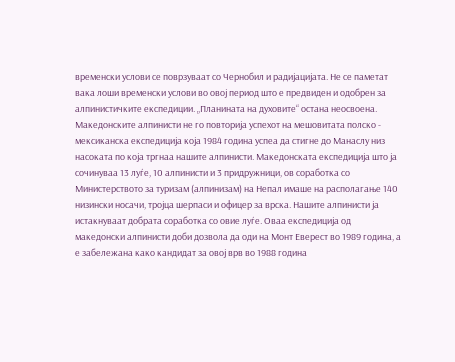временски услови се поврзуваат со Чернобил и радијацијата. Не се паметат вака лоши временски услови во овој период што е предвиден и одобрен за алпинистичките експедиции. „Планината на духовите“ остана неосвоена. Македонските алпинисти не го повторија успехот на мешовитата полско - мексиканска експедиција која 1984 година успеа да стигне до Манаслу низ насоката по која тргнаа нашите алпинисти. Македонската експедиција што ја сочинуваа 13 луѓе, 10 алпинисти и 3 придружници, ов соработка со Министерството за туризам (алпинизам) на Непал имаше на располагање 140 низински носачи, тројца шерпаси и офицер за врска. Нашите алпинисти ја истакнуваат добрата соработка со овие луѓе. Оваа експедиција од македонски алпинисти доби дозвола да оди на Монт Еверест во 1989 година, а е забележана како кандидат за овој врв во 1988 година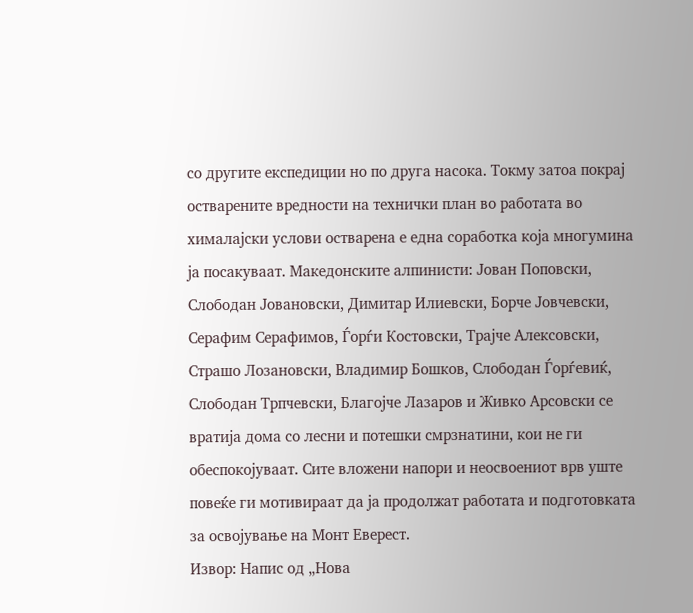со другите експедиции но по друга насока. Токму затоа покрај остварените вредности на технички план во работата во хималајски услови остварена е една соработка која многумина ја посакуваат. Македонските алпинисти: Јован Поповски, Слободан Јовановски, Димитар Илиевски, Борче Јовчевски, Серафим Серафимов, Ѓорѓи Костовски, Трајче Алексовски, Страшо Лозановски, Владимир Бошков, Слободан Ѓорѓевиќ, Слободан Трпчевски, Благојче Лазаров и Живко Арсовски се вратија дома со лесни и потешки смрзнатини, кои не ги обеспокојуваат. Сите вложени напори и неосвоениот врв уште повеќе ги мотивираат да ја продолжат работата и подготовката за освојување на Монт Еверест.
Извор: Напис од „Нова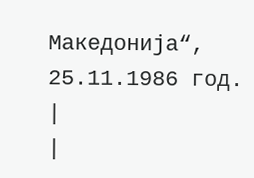Македонија“, 25.11.1986 год.
|
|